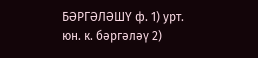БӘРГӘЛӘШҮ ф. 1) урт. юн. к. бәргәләү 2)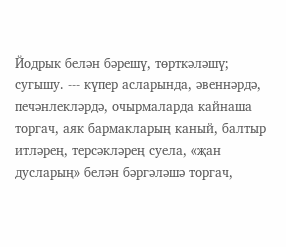Йодрык белән бәрешү, төрткәләшү; сугышу. --- күпер асларында, әвеннәрдә, печәнлекләрдә, очырмаларда кайнаша торгач, аяк бармакларың каный, балтыр итләрең, терсәкләрең суела, «җан дусларың» белән бәргәләшә торгач,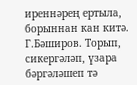иреннәрең ертыла, борыннан кан китә. Г.Бәширов. Торып, сикергәләп, үзара бәргәләшеп тә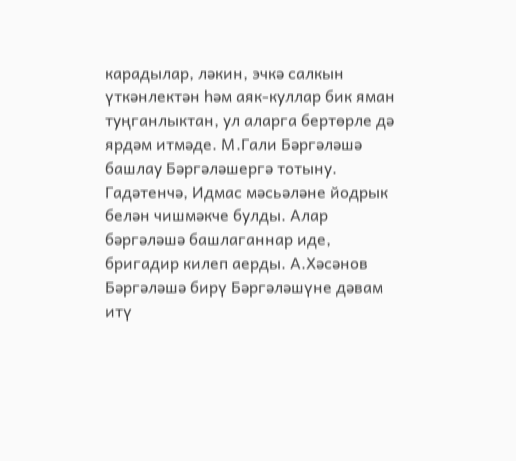карадылар, ләкин, эчкә салкын үткәнлектән һәм аяк-куллар бик яман туңганлыктан, ул аларга бертөрле дә ярдәм итмәде. М.Гали Бәргәләшә башлау Бәргәләшергә тотыну. Гадәтенчә, Идмас мәсьәләне йодрык белән чишмәкче булды. Алар бәргәләшә башлаганнар иде, бригадир килеп аерды. А.Хәсәнов Бәргәләшә бирү Бәргәләшүне дәвам итү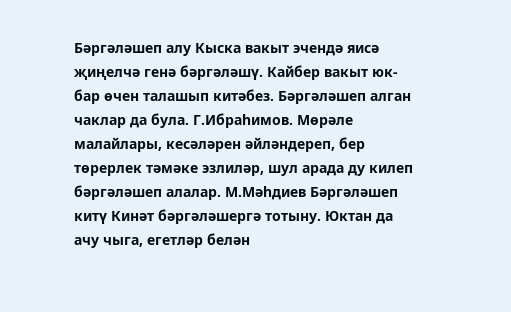Бәргәләшеп алу Кыска вакыт эчендә яисә җиңелчә генә бәргәләшү. Кайбер вакыт юк-бар өчен талашып китәбез. Бәргәләшеп алган чаклар да була. Г.Ибраһимов. Мөрәле малайлары, кесәләрен әйләндереп, бер төрерлек тәмәке эзлиләр, шул арада ду килеп бәргәләшеп алалар. М.Мәһдиев Бәргәләшеп китү Кинәт бәргәләшергә тотыну. Юктан да ачу чыга, егетләр белән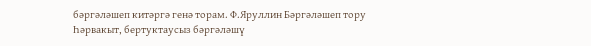бәргәләшеп китәргә генә торам. Ф.Яруллин Бәргәләшеп тору Һәрвакыт, бертуктаусыз бәргәләшү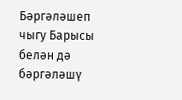Бәргәләшеп чыгу Барысы белән дә бәргәләшү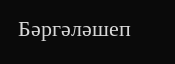Бәргәләшеп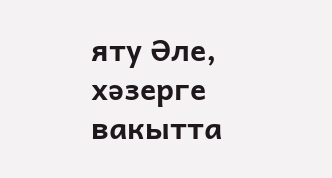яту Әле, хәзерге вакытта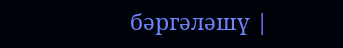бәргәләшү |